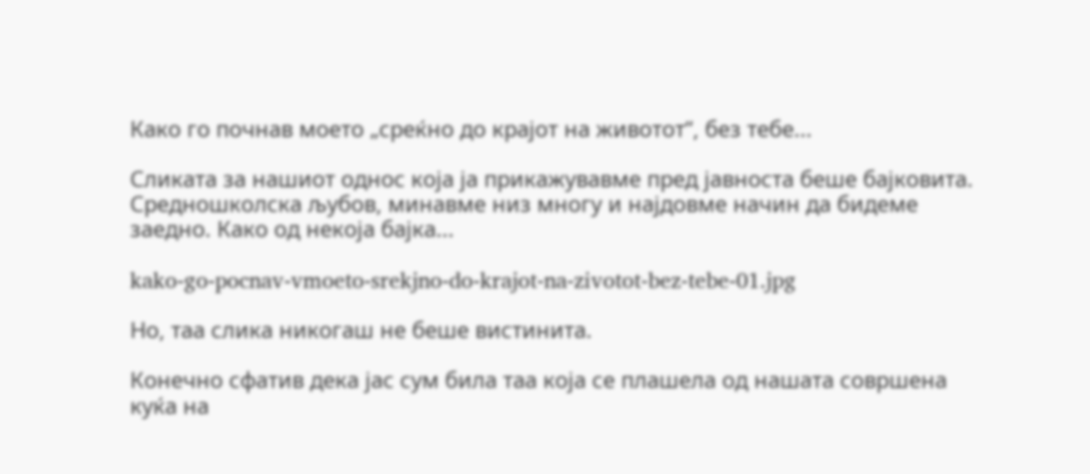Како го почнав моето „среќно до крајот на животот“, без тебе...

Сликата за нашиот однос која ја прикажувавме пред јавноста беше бајковита. Средношколска љубов, минавме низ многу и најдовме начин да бидеме заедно. Како од некоја бајка...

kako-go-pocnav-vmoeto-srekjno-do-krajot-na-zivotot-bez-tebe-01.jpg

Но, таа слика никогаш не беше вистинита.

Конечно сфатив дека јас сум била таа која се плашела од нашата совршена куќа на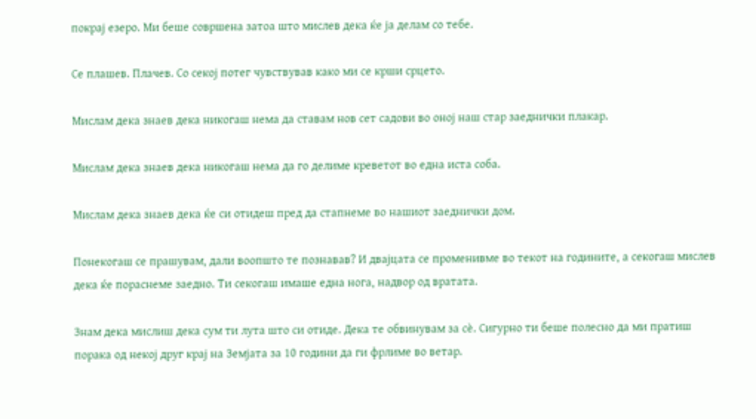покрај езеро. Ми беше совршена затоа што мислев дека ќе ја делам со тебе.

Се плашев. Плачев. Со секој потег чувствував како ми се крши срцето.

Мислам дека знаев дека никогаш нема да ставам нов сет садови во оној наш стар заеднички плакар.

Мислам дека знаев дека никогаш нема да го делиме креветот во една иста соба.

Мислам дека знаев дека ќе си отидеш пред да стапнеме во нашиот заеднички дом.

Понекогаш се прашувам, дали воопшто те познавав? И двајцата се променивме во текот на годините, а секогаш мислев дека ќе пораснеме заедно. Ти секогаш имаше една нога, надвор од вратата.

Знам дека мислиш дека сум ти лута што си отиде. Дека те обвинувам за сè. Сигурно ти беше полесно да ми пратиш порака од некој друг крај на Земјата за 10 години да ги фрлиме во ветар.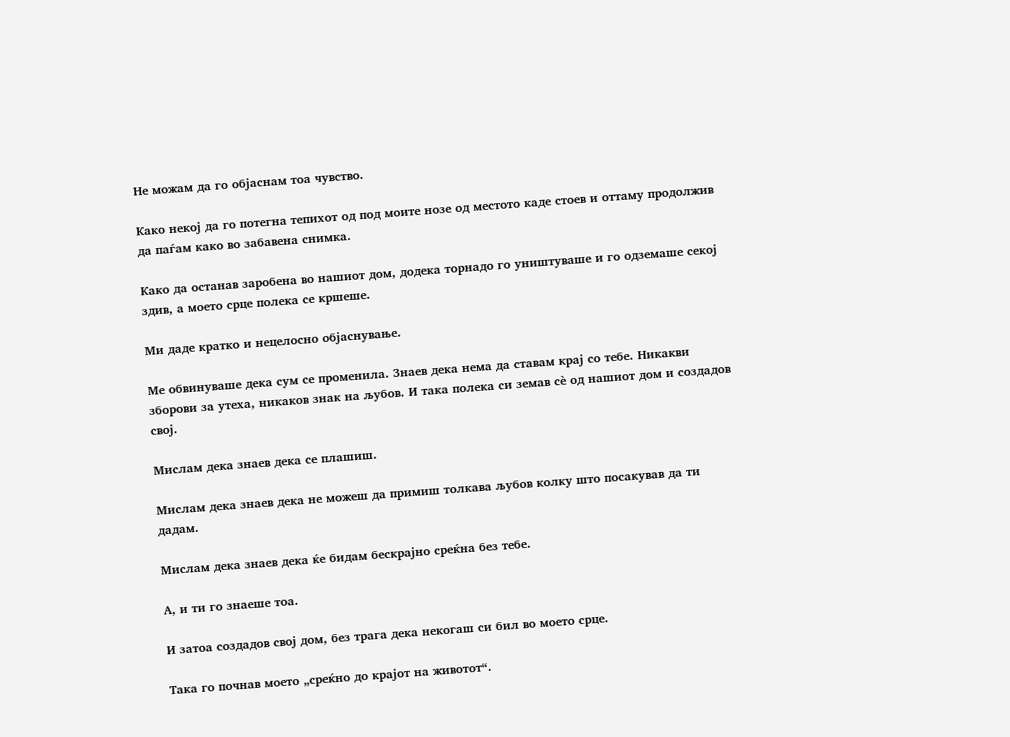Не можам да го објаснам тоа чувство.

Како некој да го потегна тепихот од под моите нозе од местото каде стоев и оттаму продолжив да паѓам како во забавена снимка.

Како да останав заробена во нашиот дом, додека торнадо го уништуваше и го одземаше секој здив, а моето срце полека се кршеше.

Ми даде кратко и нецелосно објаснување.

Ме обвинуваше дека сум се променила. Знаев дека нема да ставам крај со тебе. Никакви зборови за утеха, никаков знак на љубов. И така полека си земав сè од нашиот дом и создадов свој.

Мислам дека знаев дека се плашиш.

Мислам дека знаев дека не можеш да примиш толкава љубов колку што посакував да ти дадам.

Мислам дека знаев дека ќе бидам бескрајно среќна без тебе.

А, и ти го знаеше тоа.

И затоа создадов свој дом, без трага дека некогаш си бил во моето срце.

Така го почнав моето „среќно до крајот на животот“.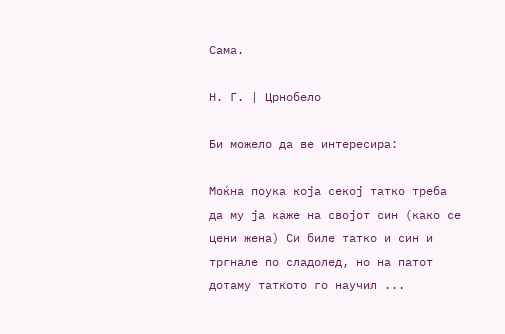Сама.

Н. Г. | Црнобело

Би можело да ве интересира:

Моќна поука која секој татко треба да му ја каже на својот син (како се цени жена) Си биле татко и син и тргнале по сладолед, но на патот дотаму таткото го научил ...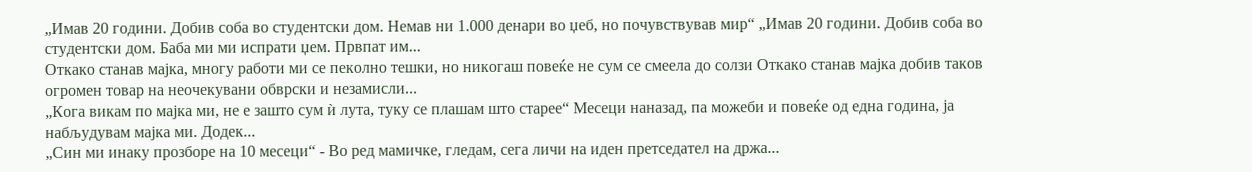„Имав 20 години. Добив соба во студентски дом. Немав ни 1.000 денари во џеб, но почувствував мир“ „Имав 20 години. Добив соба во студентски дом. Баба ми ми испрати џем. Првпат им...
Откако станав мајка, многу работи ми се пеколно тешки, но никогаш повеќе не сум се смеела до солзи Откако станав мајка добив таков огромен товар на неочекувани обврски и незамисли...
„Кога викам по мајка ми, не е зашто сум ѝ лута, туку се плашам што старее“ Месеци наназад, па можеби и повеќе од една година, ја набљудувам мајка ми. Додек...
„Син ми инаку прозборе на 10 месеци“ - Во ред мамичке, гледам, сега личи на иден претседател на држа...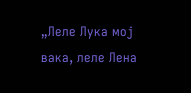„Леле Лука мој вака, леле Лена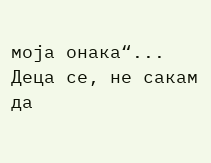моја онака“... Деца се, не сакам да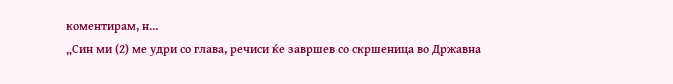коментирам, н...
„Син ми (2) ме удри со глава, речиси ќе завршев со скршеница во Државна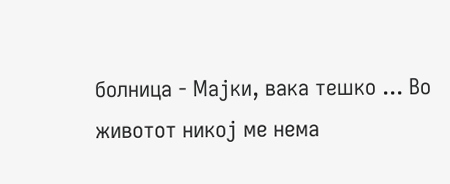болница - Мајки, вака тешко ... Во животот никој ме нема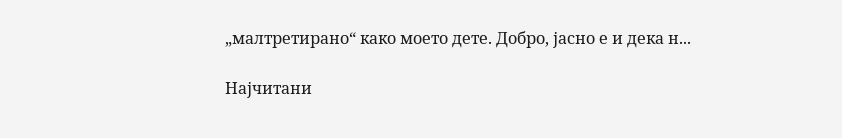„малтретирано“ како моето дете. Добро, јасно е и дека н...

Најчитани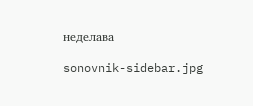неделава

sonovnik-sidebar.jpg